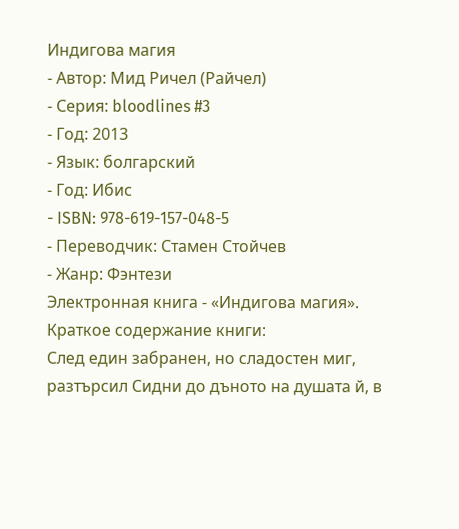Индигова магия
- Автор: Мид Ричел (Райчел)
- Серия: bloodlines #3
- Год: 2013
- Язык: болгарский
- Год: Ибис
- ISBN: 978-619-157-048-5
- Переводчик: Стамен Стойчев
- Жанр: Фэнтези
Электронная книга - «Индигова магия». Краткое содержание книги:
След един забранен, но сладостен миг, разтърсил Сидни до дъното на душата й, в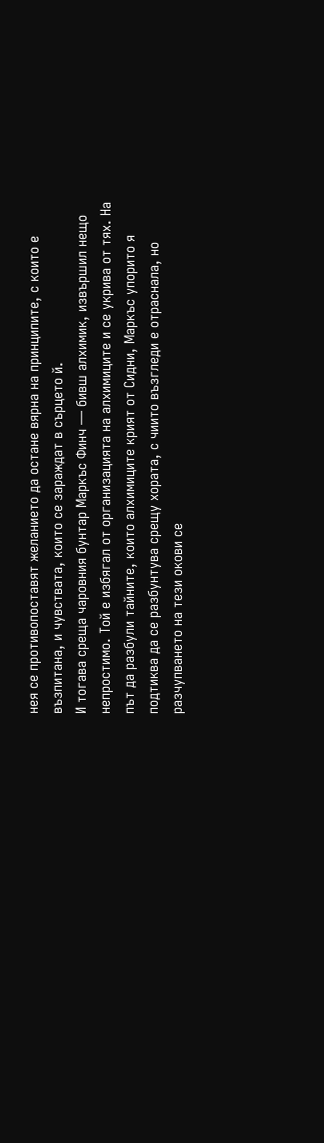нея се противопоставят желанието да остане вярна на принципите, с които е възпитана, и чувствата, които се зараждат в сърцето й.
И тогава среща чаровния бунтар Маркъс Финч — бивш алхимик, извършил нещо непростимо. Той е избягал от организацията на алхимиците и се укрива от тях. На път да разбули тайните, които алхимиците крият от Сидни, Маркъс упорито я подтиква да се разбунтува срещу хората, с чиито възгледи е отраснала, но разчупването на тези окови се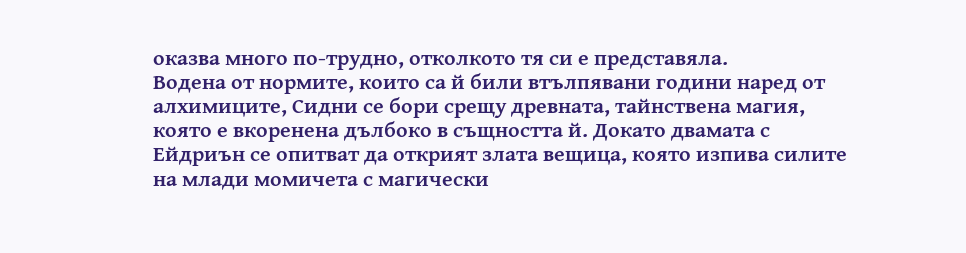оказва много по-трудно, отколкото тя си е представяла.
Водена от нормите, които са й били втълпявани години наред от алхимиците, Сидни се бори срещу древната, тайнствена магия, която е вкоренена дълбоко в същността й. Докато двамата с Ейдриън се опитват да открият злата вещица, която изпива силите на млади момичета с магически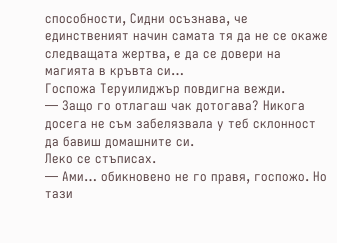способности, Сидни осъзнава, че единственият начин самата тя да не се окаже следващата жертва, е да се довери на магията в кръвта си…
Госпожа Теруилиджър повдигна вежди.
— Защо го отлагаш чак дотогава? Никога досега не съм забелязвала у теб склонност да бавиш домашните си.
Леко се стъписах.
— Ами… обикновено не го правя, госпожо. Но тази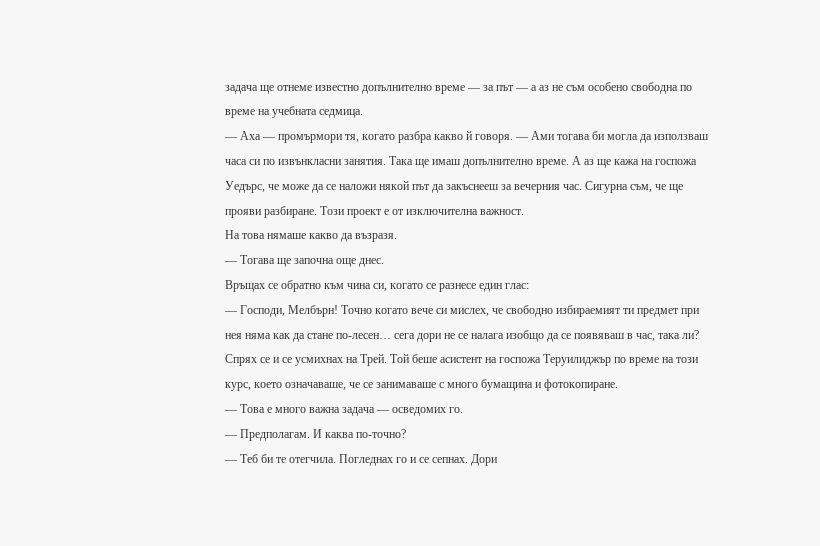задача ще отнеме известно допълнително време — за път — а аз не съм особено свободна по време на учебната седмица.
— Аха — промърмори тя, когато разбра какво й говоря. — Ами тогава би могла да използваш часа си по извънкласни занятия. Така ще имаш допълнително време. А аз ще кажа на госпожа Уедърс, че може да се наложи някой път да закъснееш за вечерния час. Сигурна съм, че ще прояви разбиране. Този проект е от изключителна важност.
На това нямаше какво да възразя.
— Тогава ще започна още днес.
Връщах се обратно към чина си, когато се разнесе един глас:
— Господи, Мелбърн! Точно когато вече си мислех, че свободно избираемият ти предмет при нея няма как да стане по-лесен… сега дори не се налага изобщо да се появяваш в час, така ли?
Спрях се и се усмихнах на Трей. Той беше асистент на госпожа Теруилиджър по време на този курс, което означаваше, че се занимаваше с много бумащина и фотокопиране.
— Това е много важна задача — осведомих го.
— Предполагам. И каква по-точно?
— Теб би те отегчила. Погледнах го и се сепнах. Дори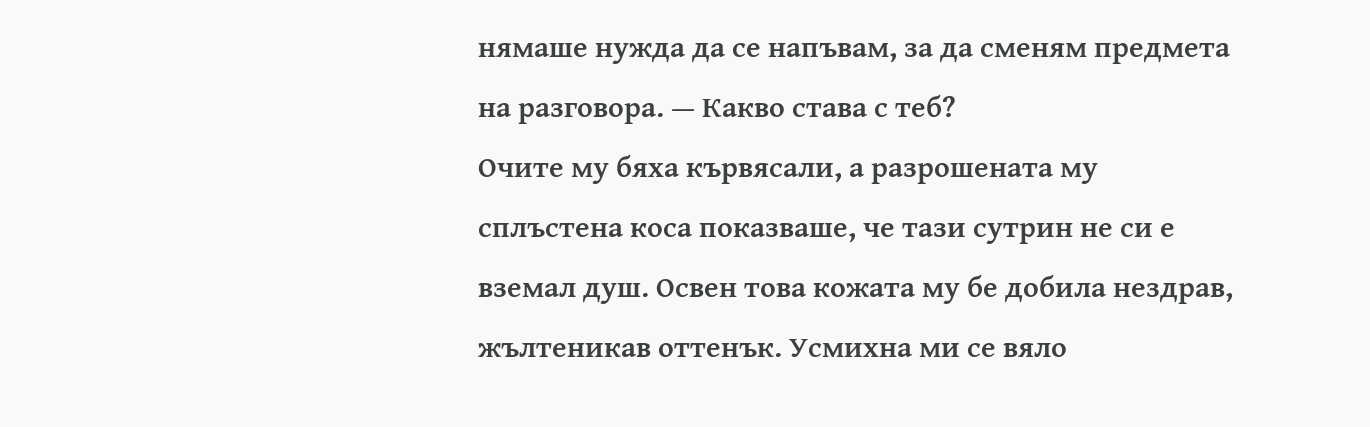нямаше нужда да се напъвам, за да сменям предмета на разговора. — Какво става с теб?
Очите му бяха кървясали, а разрошената му сплъстена коса показваше, че тази сутрин не си е вземал душ. Освен това кожата му бе добила нездрав, жълтеникав оттенък. Усмихна ми се вяло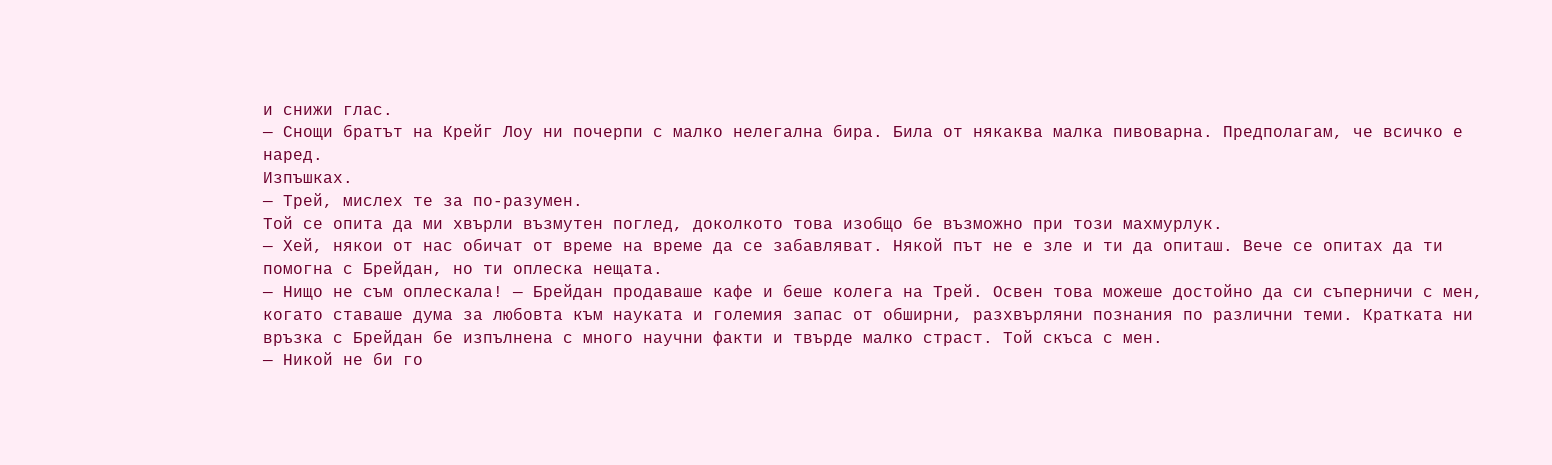и снижи глас.
— Снощи братът на Крейг Лоу ни почерпи с малко нелегална бира. Била от някаква малка пивоварна. Предполагам, че всичко е наред.
Изпъшках.
— Трей, мислех те за по-разумен.
Той се опита да ми хвърли възмутен поглед, доколкото това изобщо бе възможно при този махмурлук.
— Хей, някои от нас обичат от време на време да се забавляват. Някой път не е зле и ти да опиташ. Вече се опитах да ти помогна с Брейдан, но ти оплеска нещата.
— Нищо не съм оплескала! — Брейдан продаваше кафе и беше колега на Трей. Освен това можеше достойно да си съперничи с мен, когато ставаше дума за любовта към науката и големия запас от обширни, разхвърляни познания по различни теми. Кратката ни връзка с Брейдан бе изпълнена с много научни факти и твърде малко страст. Той скъса с мен.
— Никой не би го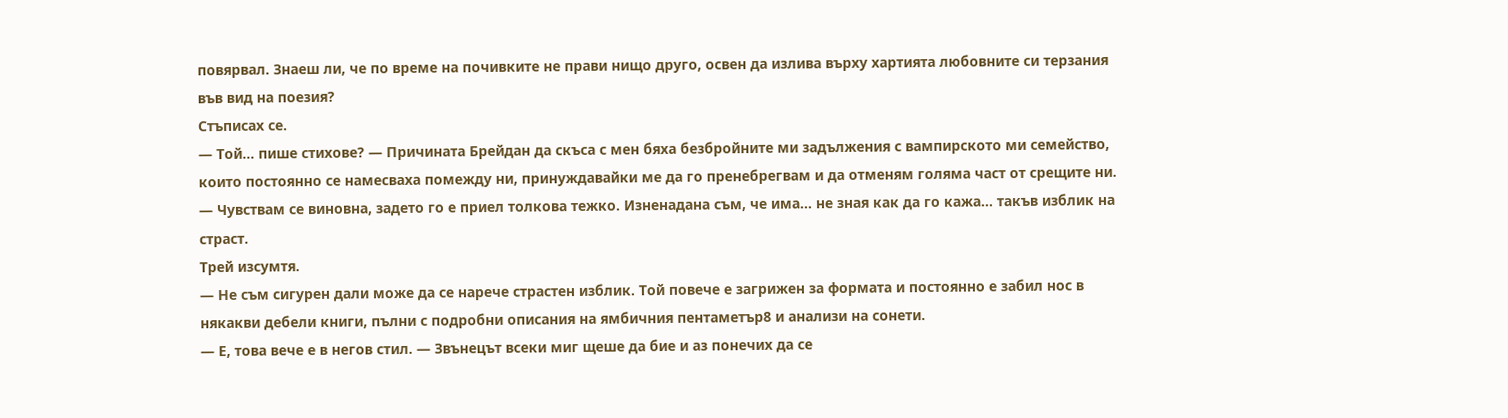повярвал. Знаеш ли, че по време на почивките не прави нищо друго, освен да излива върху хартията любовните си терзания във вид на поезия?
Стъписах се.
— Той… пише стихове? — Причината Брейдан да скъса с мен бяха безбройните ми задължения с вампирското ми семейство, които постоянно се намесваха помежду ни, принуждавайки ме да го пренебрегвам и да отменям голяма част от срещите ни. — Чувствам се виновна, задето го е приел толкова тежко. Изненадана съм, че има… не зная как да го кажа… такъв изблик на страст.
Трей изсумтя.
— Не съм сигурен дали може да се нарече страстен изблик. Той повече е загрижен за формата и постоянно е забил нос в някакви дебели книги, пълни с подробни описания на ямбичния пентаметър8 и анализи на сонети.
— Е, това вече е в негов стил. — Звънецът всеки миг щеше да бие и аз понечих да се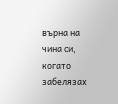върна на чина си, когато забелязах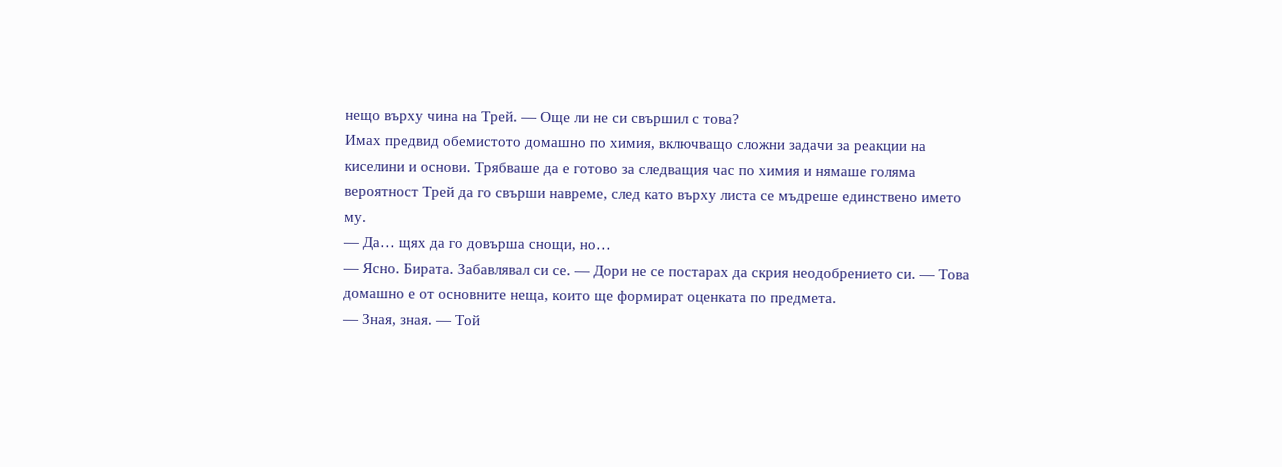нещо върху чина на Трей. — Още ли не си свършил с това?
Имах предвид обемистото домашно по химия, включващо сложни задачи за реакции на киселини и основи. Трябваше да е готово за следващия час по химия и нямаше голяма вероятност Трей да го свърши навреме, след като върху листа се мъдреше единствено името му.
— Да… щях да го довърша снощи, но…
— Ясно. Бирата. Забавлявал си се. — Дори не се постарах да скрия неодобрението си. — Това домашно е от основните неща, които ще формират оценката по предмета.
— Зная, зная. — Той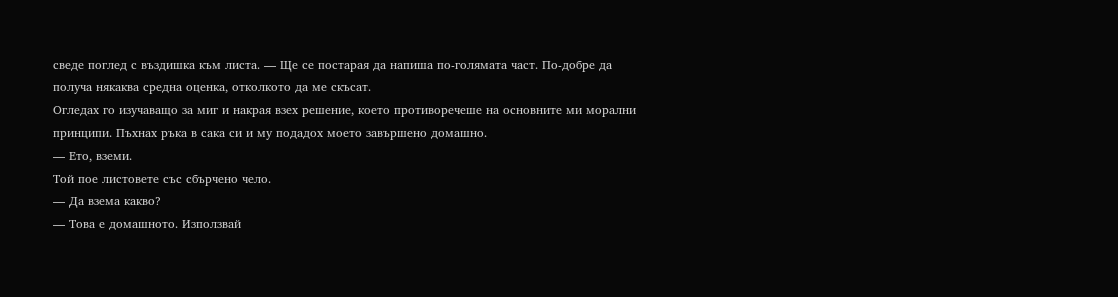сведе поглед с въздишка към листа. — Ще се постарая да напиша по-голямата част. По-добре да получа някаква средна оценка, отколкото да ме скъсат.
Огледах го изучаващо за миг и накрая взех решение, което противоречеше на основните ми морални принципи. Пъхнах ръка в сака си и му подадох моето завършено домашно.
— Ето, вземи.
Той пое листовете със сбърчено чело.
— Да взема какво?
— Това е домашното. Използвай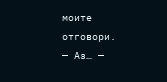моите отговори.
— Аз… —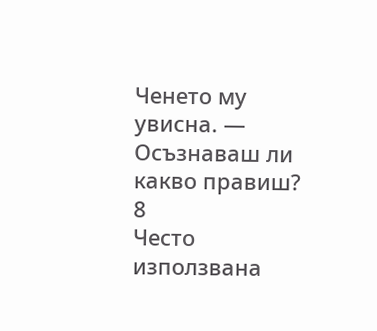Ченето му увисна. — Осъзнаваш ли какво правиш?
8
Често използвана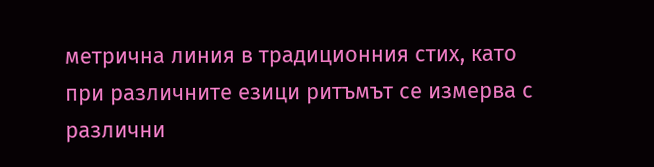метрична линия в традиционния стих, като при различните езици ритъмът се измерва с различни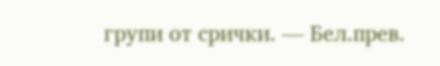групи от срички. — Бел.прев.